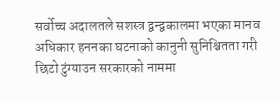सर्वोच्च अदालतले सशस्त्र द्वन्द्वकालमा भएका मानव अधिकार हननका घटनाको कानुनी सुनिश्चितता गरी छिटो टुंग्याउन सरकारको नाममा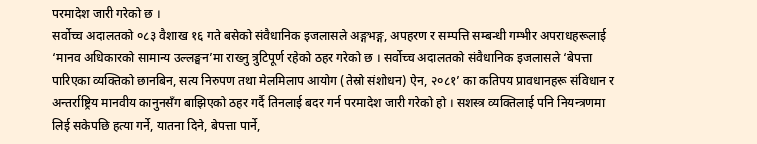परमादेश जारी गरेको छ ।
सर्वोच्च अदालतको ०८३ वैशाख १६ गते बसेको संवैधानिक इजलासले अङ्गभङ्ग, अपहरण र सम्पत्ति सम्बन्धी गम्भीर अपराधहरूलाई ‘मानव अधिकारको सामान्य उल्लङ्घन’मा राख्नु त्रुटिपूर्ण रहेको ठहर गरेको छ । सर्वोच्च अदालतको संवैधानिक इजलासले ‘बेपत्ता पारिएका व्यक्तिको छानबिन, सत्य निरुपण तथा मेलमिलाप आयोग (तेस्रो संशोधन) ऐन, २०८१’ का कतिपय प्रावधानहरू संविधान र अन्तर्राष्ट्रिय मानवीय कानुनसँग बाझिएको ठहर गर्दै तिनलाई बदर गर्न परमादेश जारी गरेको हो । सशस्त्र व्यक्तिलाई पनि नियन्त्रणमा लिई सकेपछि हत्या गर्ने, यातना दिने, बेपत्ता पार्ने,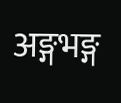अङ्गभङ्ग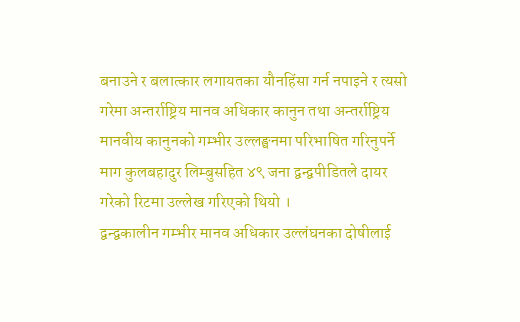बनाउने र बलात्कार लगायतका यौनहिंसा गर्न नपाइने र त्यसो गरेमा अन्तर्राष्ट्रिय मानव अधिकार कानुन तथा अन्तर्राष्ट्रिय मानवीय कानुनको गम्भीर उल्लङ्घनमा परिभाषित गरिनुपर्ने माग कुलबहादुर लिम्बुसहित ४९ जना द्वन्द्वपीडितले दायर गरेको रिटमा उल्लेख गरिएको थियो ।
द्वन्द्वकालीन गम्भीर मानव अधिकार उल्लंघनका दोषीलाई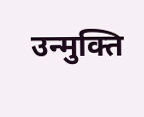उन्मुक्ति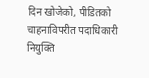दिन खोजेको, पीडितको चाहनाविपरीत पदाधिकारी नियुक्ति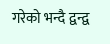गरेको भन्दै द्वन्द्व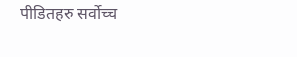पीडितहरु सर्वोच्च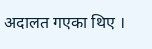अदालत गएका थिए ।